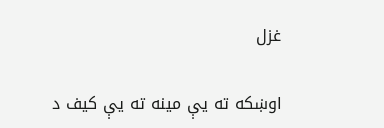غزل

اوښکه ته يې مينه ته يې کيف د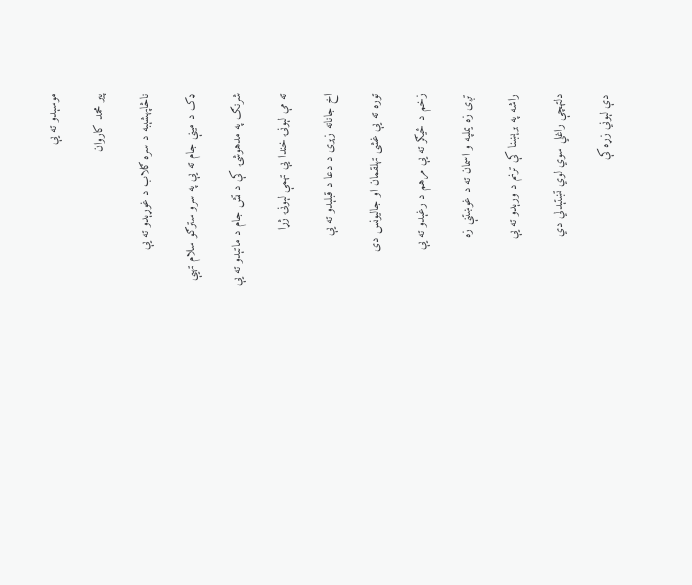موسېدو ته يې

پیر محمد کاروان

ناڅاپهشېبه د سره ګلاب د غوړېدو ته يې

ډک د مينې جام ته يې په سرو سترګو سلام تهيې

شرنګ په مدهوشۍ کې د تش جام د ماتېدو ته يې

ته مې لېونۍ خندا يې تهمې لېونۍ ژړا

اخ جانانه زېری د دعا د قبلېدو ته يې

توره ته يې غشی تهلقمان او جاليونس دی

زخم د ځيګر ته يې مرهم د رغېدو ته يې

تږی زه يملپه و اسمان ته د غوښتنې زه

راشه په برېښنا کې ترنم د ورېدو ته يې

دلتهچې راغلي سوي لوي تښتېدلي دي

دې لېوني زړه کې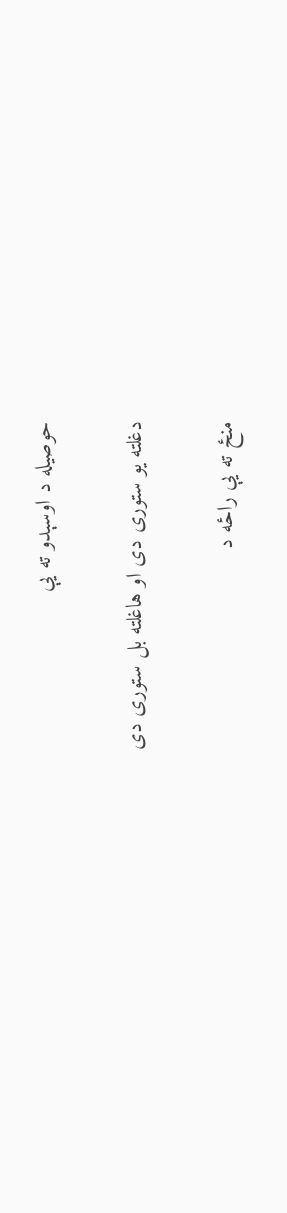حوصيله د اوسېدو ته يې

دغلته يو ستوری دی او هاغلته بل ستوری دی

منځ ته يې راځه د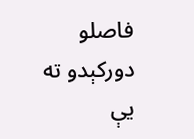فاصلو دورکېدو ته يې